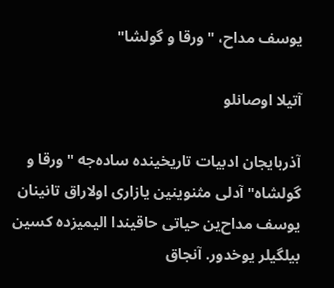یوسف مداح، "ورقا و گولشا"

آتیلا اوصانلو

آذربایجان ادبیات تاریخینده ساده‌جه "ورقا و گولشاه" آدلی مثنوینین یازاری اولاراق تانینان یوسف مداح‌ین حیاتی حاقیندا الیمیز‌ده کسین بیلگیلر یوخدور. آنجاق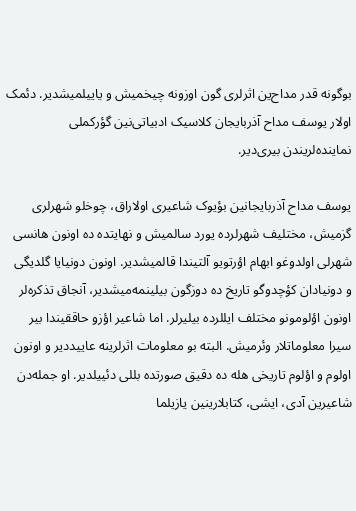بوگونه قدر مداح‌ین اثرلری گون اوزونه چیخمیش و یاییلمیشدیر. دئمک اولار یوسف مداح آذربایجان کلاسیک ادبیاتی‌نین گؤرکملی نماینده‌لریندن بیری‌دیر.

یوسف مداح آذربایجانین بؤیوک شاعیری اولاراق، چوخلو شهرلری گزمیش، مختلیف شهرلرده یورد سالمیش و نهایتده ده اونون هانسی شهرلی اولدوغو ابهام اؤرتویو آلتیندا قالمیشدیر. اونون دونیایا گلدیگی و دونیادان کؤچدوگو تاریخ ده دوزگون بیلینمه‌میشدیر، آنجاق تذکره‌لر اونون اؤلومونو مختلف ایللرده بیلیرلر. اما شاعیر اؤزو حاققیندا بیر سیرا معلوماتلار وئرمیش. البته بو معلومات اثرلرینه عاییددیر و اونون اولوم و اؤلوم تاریخی هله ده دقیق صورتده بللی دئییلدیر. او جمله‌دن شاعیرین آدی، ایشی، کتابلارینین یازیلما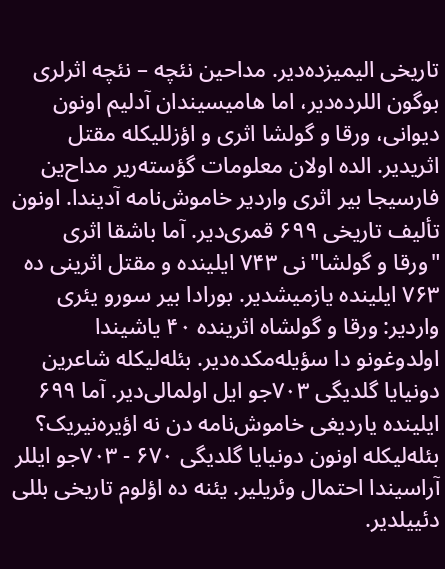تاریخی الیمیزده‌دیر. مداحین نئچه – نئچه اثرلری بوگون اللرده‌دیر، اما هامیسیندان آدلیم اونون دیوانی، ورقا و گولشا اثری و اؤزللیکله مقتل اثریدیر. الده اولان معلومات گؤسته‌ریر مداح‌ین فارسیجا بیر اثری واردیر خاموش‌نامه آدیندا. اونون تألیف تاریخی ۶۹۹ قمری‌دیر. آما باشقا اثری "ورقا و گولشا"نی ۷۴۳ ایلینده و مقتل اثرینی ده ۷۶۳ ایلینده یازمیشدیر. بورادا بیر سورو یئری واردیر: ورقا و گولشاه اثرینده ۴۰ یاشیندا اولدوغونو دا سؤیله‌مکده‌دیر. بئله‌لیکله شاعرین دونیایا گلدیگی ۷۰۳جو ایل اولمالی‌دیر. آما ۶۹۹ ایلینده یاردیغی خاموش‌نامه دن نه اؤیره‌نیریک؟ بئله‌لیکله اونون دونیایا گلدیگی ۶۷۰ - ۷۰۳جو ایللر آراسیندا احتمال وئریلیر. یئنه ده اؤلوم تاریخی بللی دئییلدیر.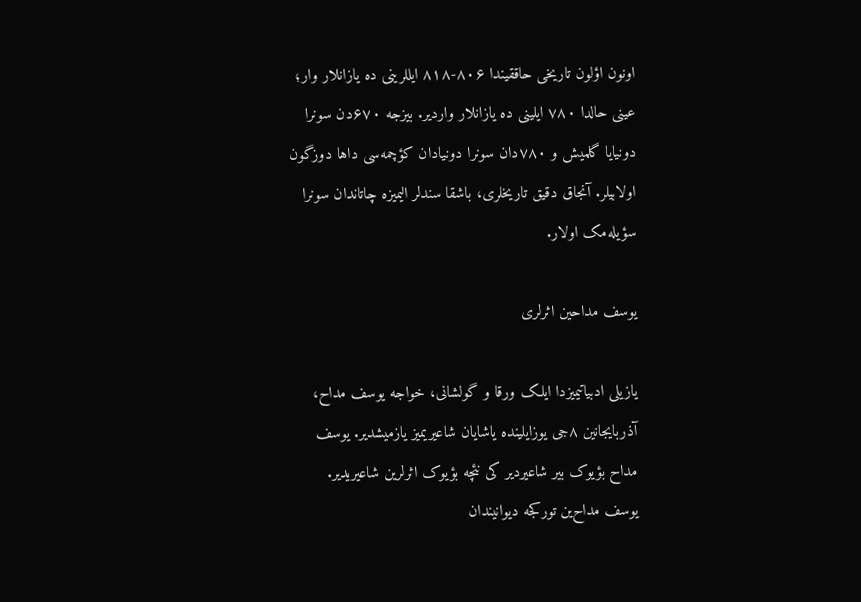اونون اؤلون تاریخی حاققیندا ۸۰۶-۸۱۸ ایللرینی ده یازانلار وار؛ عینی حالدا ۷۸۰ ایلینی ده یازانلار واردیر. بیزجه ۶۷۰دن سونرا دونیایا گلمیش و ۷۸۰دان سونرا دونیادان کؤچمه‌سی داها دوزگون اولابیلر. آنجاق دقیق تاریخلری، باشقا سندلر الیمیزه چاتاندان سونرا سؤیله‌مک اولار.

یوسف مداحین اثرلری

یازیلی ادبیاتیمیزدا ایلک ورقا و گولشانی، خواجه یوسف مداح، آذربایجانین ۸جی یوزایلینده یاشایان شاعیریمیز یازمیشدیر. یوسف مداح بؤیوک بیر شاعیردیر کی نئچه بؤیوک اثرلرین شاعیریدیر. یوسف مداح‌ین تورکجه دیوانیندان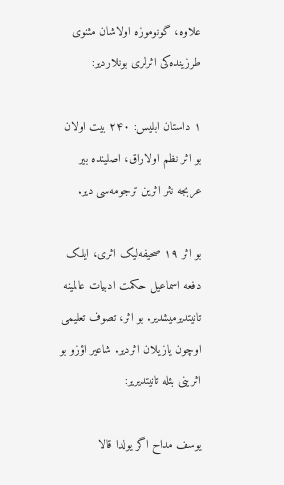علاوه، گونوموزه اولاشان مثنوی طرزینده‌کی اثرلری بونلاردیر:

۱ داستان ابلیس: ۲۴۰ بیت اولان بو اثر نظم اولاراق، اصلینده بیر عربجه نثر اثرین ترجومه‌سی دیر.

بو اثر ۱۹ صحیفه‌لیک اثری، ایلک دفعه اسماعیل حکمت ادبیات عالمینه تانیتدیرمیشدیر. بو اثر، تصوف تعلیمی اوچون یازیلان اثردیر. شاعیر اؤزو بو اثرینی بئله تانیتدیریر:

یوسف مداح اگر یولدا قالا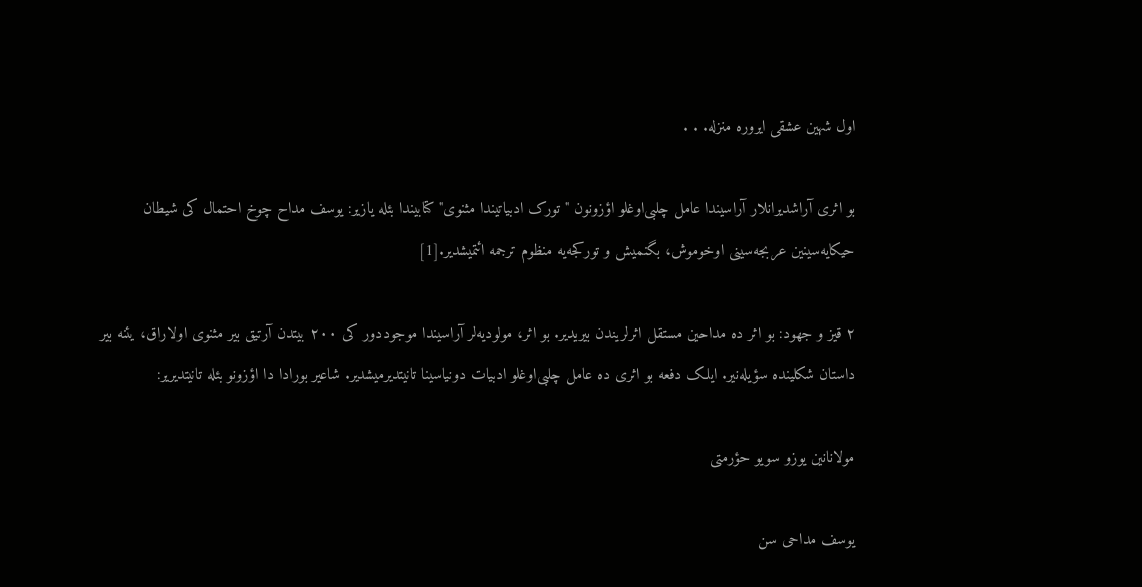اول شهین عشقی ایروره منزله. . .

بو اثری آراشدیرانلار آراسیندا عامل چلبی‌اوغلو اؤزونون "تورک ادبیاتیندا مثنوی" کتابیندا بئله یازیر: یوسف مداح چوخ احتمال کی شیطان حیکایه‌سینین عربجه‌سینی اوخوموش، بگنمیش و تورکجه‌یه منظوم ترجمه ائتمیشدیر.[1]

۲ قیز و جهود: بو اثر ده مداحین مستقل اثرلریندن بیریدیر. بو اثر، مولودیه‌لر آراسیندا موجوددور کی ۲۰۰ بیتدن آرتیق بیر مثنوی اولاراق، یئنه بیر داستان شکلینده سؤیله‌نیر. ایلک دفعه بو اثری ده عامل چلبی‌اوغلو ادبیات دونیاسینا تانیتدیرمیشدیر. شاعیر بورادا دا اؤزونو بئله تانیتدیریر:

مولانانین یوزو سویو حؤرمتی

یوسف مداحی سن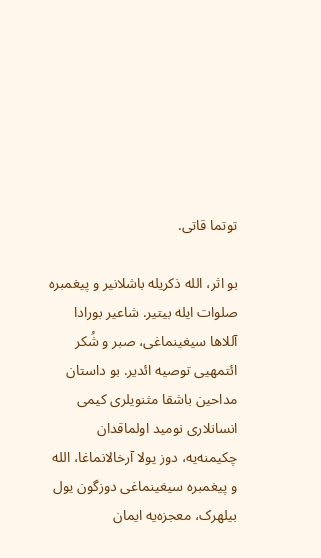توتما قاتی.

بو اثر، الله ذکریله باشلانیر و پیغمبره صلوات ایله بیتیر. شاعیر بورادا آللاها سیغینماغی، صبر و شُکر ائتمهیی توصیه ائدیر. بو داستان مداحین باشقا مثنویلری کیمی انسانلاری نومید اولماقدان چکیمنه‌یه، دوز یولا آرخالانماغا، الله و پیغمبره سیغینماغی دوزگون یول بیلهرک، معجزه‌یه ایمان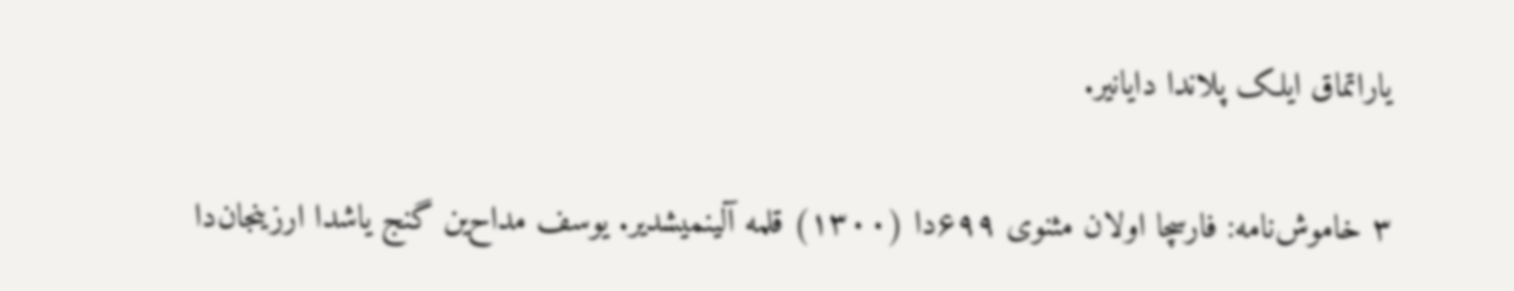یاراتماق ایلک پلاندا دایانیر.

۳ خاموش‌نامه: فارسچا اولان مثنوی ۶۹۹‌دا (۱۳۰۰) قلمه آلینمیشدیر. یوسف مداح‌ین گنج یاشدا ارزینجان‌دا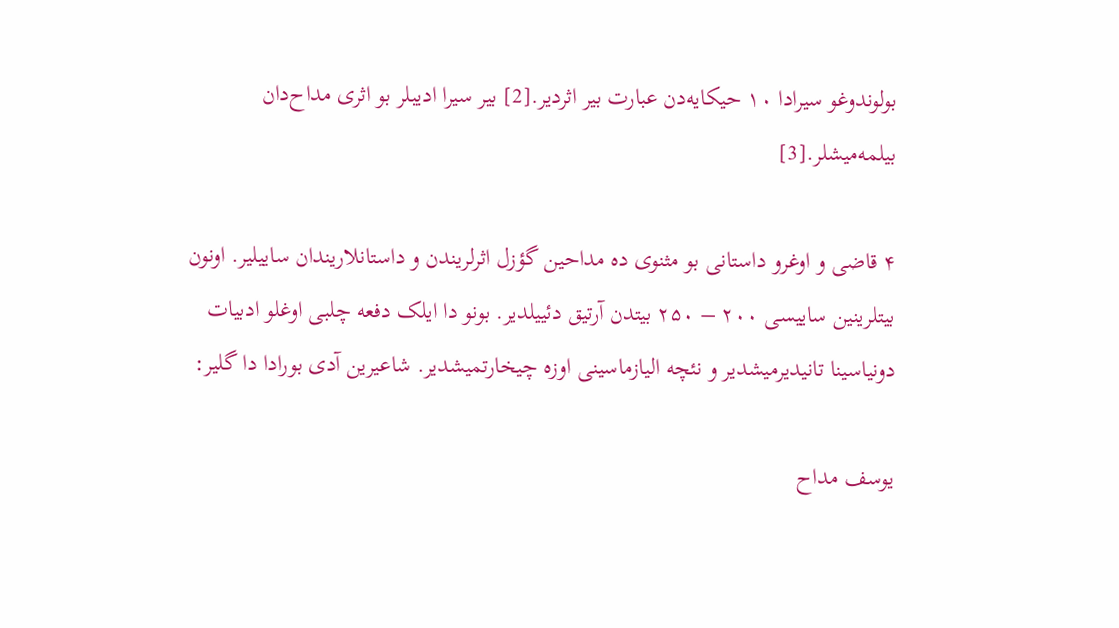بولوندوغو سیرادا ۱۰ حیکایه‌دن عبارت بیر اثردیر.[2] بیر سیرا ادیبلر بو اثری مداح‌دان بیلمه‌میشلر.[3]

۴ قاضی و اوغرو داستانی بو مثنوی ده مداحین گؤزل اثرلریندن و داستانلاریندان ساییلیر. اونون بیتلرینین ساییسی ۲۰۰ – ۲۵۰ بیتدن آرتیق دئییلدیر. بونو دا ایلک دفعه چلبی اوغلو ادبیات دونیاسینا تانیدیرمیشدیر و نئچه الیازماسینی اوزه چیخارتمیشدیر. شاعیرین آدی بورادا دا گلیر:

یوسف مداح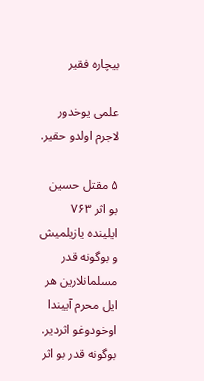بیچاره فقیر

علمی یوخدور لاجرم اولدو حقیر.

۵ مقتل حسین بو اثر ۷۶۳ ایلینده یازیلمیش و بوگونه قدر مسلمانلارین هر ایل محرم آییندا اوخودوغو اثردیر. بوگونه قدر بو اثر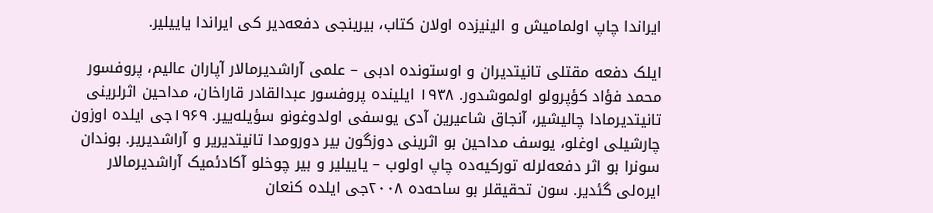ایراندا چاپ اولمامیش و الینیزده اولان کتاب، بیرینجی دفعه‌دیر کی ایراندا یاییلیر.

ایلک دفعه مقتلی تانیتدیران و اوستونده ادبی – علمی آراشدیرمالار آپاران عالیم، پروفسور محمد فؤاد کؤپرولو اولموشدور. ۱۹۳۸ ایلینده پروفسور عبدالقادر قاراخان، مداحین اثرلرینی تانیتدیرمادا چالیشیر، آنجاق شاعیرین آدی یوسفی اولدوغونو سؤیله‌ییر. ۱۹۶۹جی ایلده اوزون چارشیلی اوغلو، یوسف مداحین بو اثرینی دوزگون بیر دورومدا تانیتدیریر و آراشدیریر. بوندان سونرا بو اثر دفعه‌لرله تورکیه‌ده چاپ اولوب – یاییلیر و بیر چوخلو آکادئمیک آراشدیرمالار ایره‌لی گئدیر. سون تحقیقلر بو ساحه‌ده ۲۰۰۸جی ایلده کنعان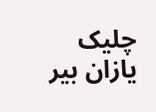چلیک یازان بیر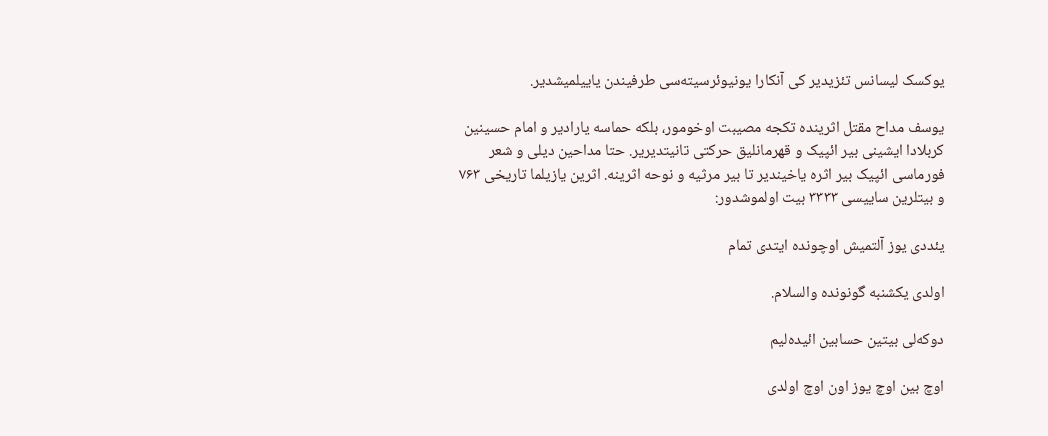یوکسک لیسانس تئزیدیر کی آنکارا یونیوئرسیته‌سی طرفیندن یاییلمیشدیر.

یوسف مداح مقتل اثرینده تکجه مصیبت اوخومور، بلکه حماسه یارادیر و امام حسینین کربلادا ایشینی بیر ائپیک و قهرمانلیق حرکتی تانیتدیریر. حتا مداحین دیلی و شعر فورماسی ائپیک بیر اثره یاخیندیر تا بیر مرثیه و نوحه اثرینه. اثرین یازیلما تاریخی ۷۶۳ و بیتلرین ساییسی ۳۳۳۳ بیت اولموشدور:

یئددی یوز آلتمیش اوچونده ایتدی تمام

اولدی یکشنبه گونونده والسلام.

دوکه‌لی بیتین حسابین ائیده‌لیم

اوچ بین اوچ یوز اون اوچ اولدی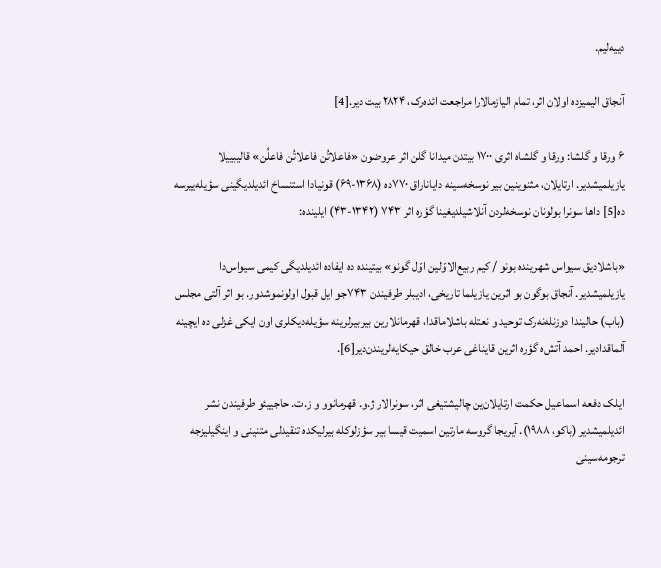دییه‌لیم.

آنجاق الیمیزده اولان اثر، تمام الیازمالارا مراجعت ائده‌رک، ۲۸۲۴ بیت دیر.[4]

۶ ورقا و گلشا: ورقا و گلشاه اثری ۱۷۰۰ بیتدن میدانا گلن اثر عروضون «فاعلاتُن فاعلاتُن فاعلُن» قالیبییلا یازیلمیشدیر. ارتایلان، مثنوینین بیر نوسخه‌سینه دایاناراق ۷۷۰‌ده (۱۳۶۸-۶۹) قونیا‌دا استنساخ ائدیلدیگینی سؤیله‌ییرسه ده[5] داها سونرا بولونان نوسخه‌لردن آنلاشیلدیغینا گؤره اثر ۷۴۳ (۱۳۴۲-۴۳) ایلینده:

«باشلادیق سیواس شهرینده بونو / کیم ربیع‌الاوّلین اوّل گونو» بیتینده ده ایفاده ائدیلدیگی کیمی سیواس‌دا یازیلمیشدیر. آنجاق بوگون بو اثرین یازیلما تاریخی، ادیبلر طرفیندن ۷۴۳جو ایل قبول اولونموشدور. بو اثر آلتی مجلس (باب) حالیندا دوزنله‌نه‌رک توحید و نعتله باشلاماقدا، قهرمانلارین بیربیرلرینه سؤیله‌دیکلری اون ایکی غزلی ده ایچینه آلماقدادیر. احمد آتش‌‌ه گؤره اثرین قایناغی عرب خالق حیکایه‌لریندن‌دیر[6].

ایلک دفعه اسماعیل حکمت ارتایلان‌ین چالیشتیغی اثر، سونرالار ژ.و. قهرمانوو و ز.ت. حاجییئو طرفیندن‌ نشر ائدیلمیشدیر (باکو، ۱۹۸۸). آیریجا گروسه مارتین اسمیت قیسا بیر سؤزلوکله بیرلیکده تنقیدلی متنینی و اینگیلیزجه ترجومه‌سینی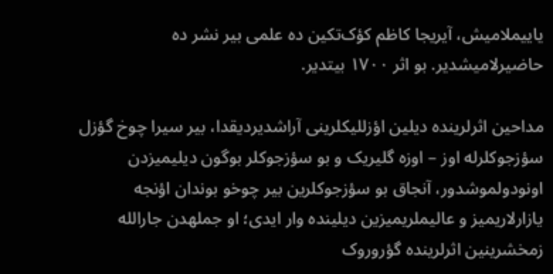یاییملامیش، آیریجا کاظم کؤک‌تکین ده علمی بیر نشر ده حاضیرلامیشدیر. بو اثر ۱۷۰۰ بیتدیر.

مداحین اثرلرینده دیلین اؤزللیکلرینی آراشدیردیقدا، بیر سیرا چوخ گؤزل سؤزجوکلرله اوز – اوزه گلیریک و بو سؤزجوکلر بوگون دیلیمیزدن اونودولموشدور، آنجاق بو سؤزجوکلرین بیر چوخو بوندان اؤنجه یازارلاریمیز و عالیملریمیزین دیلینده وار ایدی؛ او جملهدن جارالله زمخشرینین اثرلرینده گؤروروک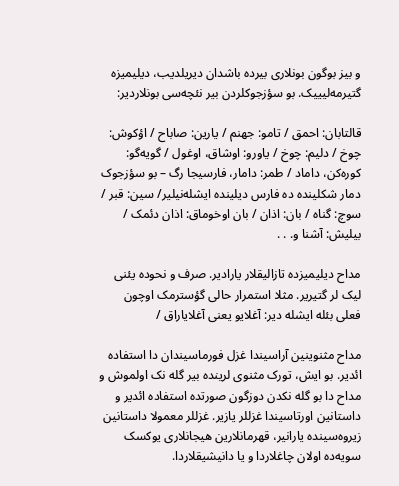و بیز بوگون بونلاری بیرده باشدان دیریلدیب، دیلیمیزه گتیرمه‌لیییک. بو سؤزجوکلردن بیر نئچه‌سی بونلاردیر:

قالتابان: احمق / تامو: جهنم / یارین: صاباح / اؤکوش: چوخ / دلیم: چوخ / یاورو: اوشاق، اوغول / گویه‌گو: کوره‌کن، داماد / طمر: دامار، فارسیجا رگ – بو سؤزجوک دمار شکلینده ده فارس دیلینده ایشله‌نیلیر/ سین: قبر / سوچ: گناه / بان: اذان / بان اوخوماق: اذان دئمک / بیلیش: آشنا و. . .

مداح دیلیمیزده تازالیقلار یارادیر. صرف و نحوده یئنی لیک لر گتیریر. مثلا استمرار حالی گؤسترمک اوچون فعلی بئله ایشله دیر: آغلایو یعنی آغلایاراق /

مداح مثنوینین آراسیندا غزل فورماسیندان دا استفاده ائدیر. بو ایش، تورک مثنوی لرینده بیر گله نک اولموش و مداح دا بو گله نکدن دوزگون صورتده استفاده ائدیر و داستانین اورتاسیندا غزللر یازیر. غزللر معمولا داستانین زیروه‌سینده یارانیر، قهرمانلارین هیجانلاری یوکسک سویه‌ده اولان چاغلاردا و یا دانیشیقلاردا.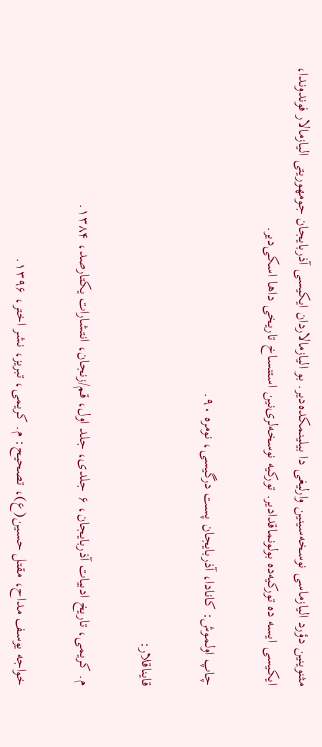مثنوینین دؤرد الیازماسی نوسخه‌سینین وارلیغی دا بیلینمکده‌دیر. بو الیازمالار‌دان ایکیسی آذربایجان جومهوریتی الیازمالار فوندوندا، ایکیسی ایسه ده تورکیه‌ده بولونماقدادیر. تورکیه نوسخه‌لری‌نین استنساخ تاریخی داها اسکی‌دیر.

چاپ اولموش: کانادا، آذربایجان پست درگیسی، نومره ۹۰.

قایناقلار:

م. کریمی، تاریخ ادبیات آذربایجان، ۶ جلدی، جلد اول، قم/زنجان، انتشارات یکتارصد، ۱۳۸۴.

خواجه یوسف مداح، مقتل حسین(ع)، تصحیح: م. کریمی، تبریز، نشر اختر، ۱۳۹۶.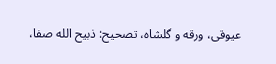عیوقی، ورقه و گلشاه، تصحیح: ذبیح الله صفا،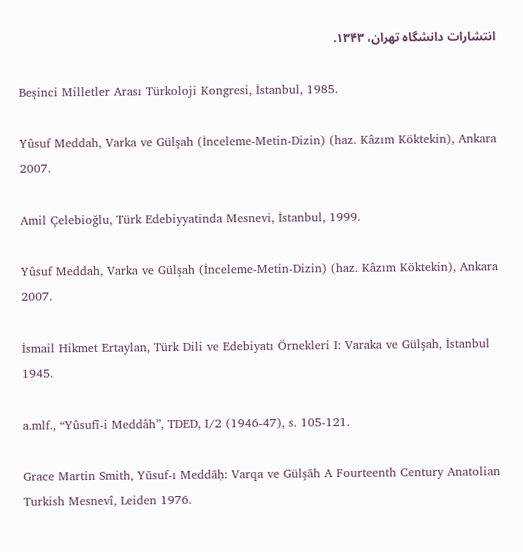انتشارات دانشگاه تهران، ۱۳۴۳.

Beşinci Milletler Arası Türkoloji Kongresi, İstanbul, 1985.

Yûsuf Meddah, Varka ve Gülşah (İnceleme-Metin-Dizin) (haz. Kâzım Köktekin), Ankara 2007.

Amil Çelebioğlu, Türk Edebiyyatinda Mesnevi, İstanbul, 1999.

Yûsuf Meddah, Varka ve Gülşah (İnceleme-Metin-Dizin) (haz. Kâzım Köktekin), Ankara 2007.

İsmail Hikmet Ertaylan, Türk Dili ve Edebiyatı Örnekleri I: Varaka ve Gülşah, İstanbul 1945.

a.mlf., “Yûsufî-i Meddâh”, TDED, I/2 (1946-47), s. 105-121.

Grace Martin Smith, Yūsuf-ı Meddāḥ: Varqa ve Gülşāh A Fourteenth Century Anatolian Turkish Mesnevî, Leiden 1976.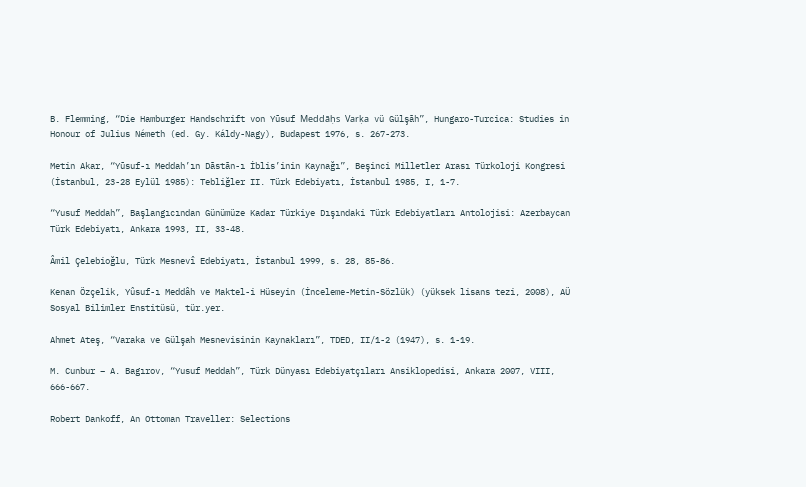B. Flemming, “Die Hamburger Handschrift von Yūsuf Meddāḥs Varḳa vü Gülşāh”, Hungaro-Turcica: Studies in Honour of Julius Németh (ed. Gy. Káldy-Nagy), Budapest 1976, s. 267-273.

Metin Akar, “Yūsuf-ı Meddah’ın Dāstān-ı İblis’inin Kaynağı”, Beşinci Milletler Arası Türkoloji Kongresi (İstanbul, 23-28 Eylül 1985): Tebliğler II. Türk Edebiyatı, İstanbul 1985, I, 1-7.

“Yusuf Meddah”, Başlangıcından Günümüze Kadar Türkiye Dışındaki Türk Edebiyatları Antolojisi: Azerbaycan Türk Edebiyatı, Ankara 1993, II, 33-48.

Âmil Çelebioğlu, Türk Mesnevî Edebiyatı, İstanbul 1999, s. 28, 85-86.

Kenan Özçelik, Yûsuf-ı Meddâh ve Maktel-i Hüseyin (İnceleme-Metin-Sözlük) (yüksek lisans tezi, 2008), AÜ Sosyal Bilimler Enstitüsü, tür.yer.

Ahmet Ateş, “Varaka ve Gülşah Mesnevisinin Kaynakları”, TDED, II/1-2 (1947), s. 1-19.

M. Cunbur – A. Bagırov, “Yusuf Meddah”, Türk Dünyası Edebiyatçıları Ansiklopedisi, Ankara 2007, VIII, 666-667.

Robert Dankoff, An Ottoman Traveller: Selections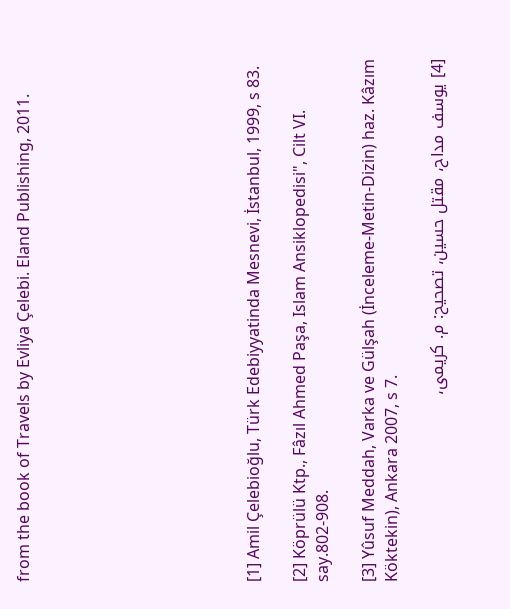from the book of Travels by Evliya Çelebi. Eland Publishing, 2011.









[1] Amil Çelebioğlu, Türk Edebiyyatinda Mesnevi, İstanbul, 1999, s 83.

[2] Köprülü Ktp., Fâzıl Ahmed Paşa, Islam Ansiklopedisi", Cilt VI. say.802-908.

[3] Yûsuf Meddah, Varka ve Gülşah (İnceleme-Metin-Dizin) haz. Kâzım Köktekin), Ankara 2007, s 7.

[4] یوسف مداح، مقتل حسین، تصحیح: م. کریمی،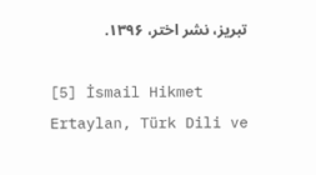تبریز، نشر اختر، ۱۳۹۶.

[5] İsmail Hikmet Ertaylan, Türk Dili ve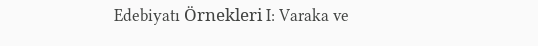Edebiyatı Örnekleri I: Varaka ve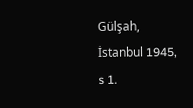Gülşah, İstanbul 1945, s 1.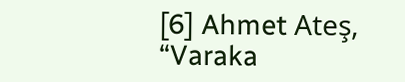[6] Ahmet Ateş, “Varaka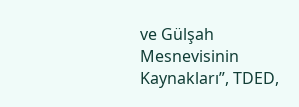ve Gülşah Mesnevisinin Kaynakları”, TDED,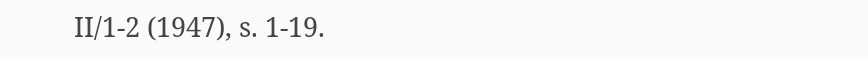II/1-2 (1947), s. 1-19.